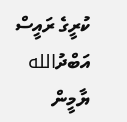ކުރީގެ ރައީސް އަބްދުالله ޔާމީން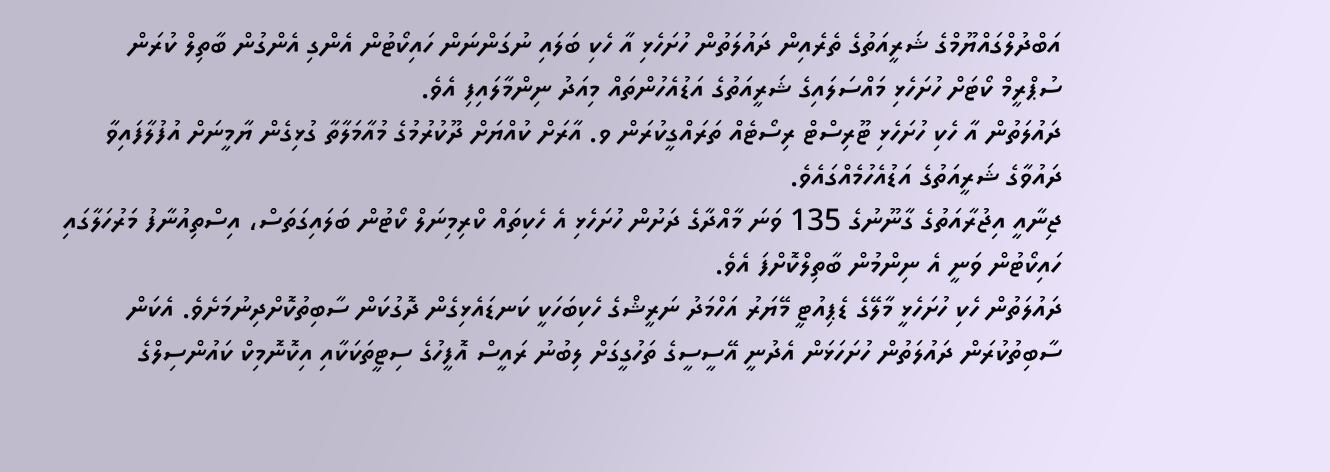އަބްދުލްގައްޔޫމްގެ ޝަރީއަތުގެ ތެރެއިން ދައުލަތުން ހުށަހެޅި އާ ހެކި ބަލައި ނުގަންނަން ހައިކޯޓުން އެންގި އެންގުން ބާތިލް ކުރަން ސުޕްރީމް ކޯޓަށް ހުށަހެޅި މައްސަލައިގެ ޝަރީއަތުގެ އަޑުއެހުންތައް މިއަދު ނިންމާލައިފި އެވެ.
ދައުލަތުން އާ ހެކި ހުށަހެޅި ޓޫރިސްޓް ރިސޯޓެއް ތަރައްގީކުރަން ވ. އާރަށް ކުއްޔަށް ދޫކުރުމުގެ މުއާމަލާތާ ގުޅިގެން ޔާމީނަށް އުފުލާފައިވާ ދައުވާގެ ޝަރީއަތުގެ އަޑުއެހުމެއްގައެވެ.
ޖިނާއީ އިޖުރާއަތުގެ ގާނޫނުގެ 135 ވަނަ މާއްދާގެ ދަށުން ހުށަހެޅި އެ ހެކިތައް ކްރިމިނަލް ކޯޓުން ބަލައިގަތަސް، އިސްތިއުނާފު މަރުހަލާގައި ހައިކޯޓުން ވަނީ އެ ނިންމުން ބާތިލްކޮށްފަ އެވެ.
ދައުލަތުން ހެކި ހުށަހެޅީ މާލޭގެ ޑެޕިއުޓީ މޭޔަރު އަހްމަދު ނަރީޝްގެ ހެކިބަހަކީ ކަނޑައެޅިގެން ދޮގުކަން ސާބިތުކޮށްދިނުމަށެވެ. އެކަން ސާބިތުކުރަން ދައުލަތުން ހުށަހަޅަން އެދުނީ އޭސީސީގެ ތަހުގީގަށް ލިބުނު ރައީސް އޮފީހުގެ ސިޓީތަކަކާއި އިކޮނޮމިކް ކައުންސިލްގެ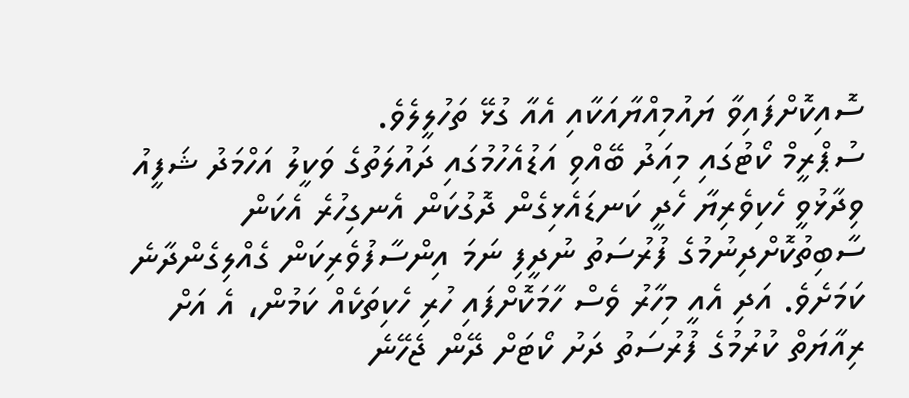ސޮއިކޮށްފައިވާ ޔައުމިއްޔާއަކާއި އެއާ ގުޅޭ ތަހުލީލެވެ.
ސުޕްރީމް ކޯޓުގައި މިއަދު ބޭއްވި އަޑުއެހުމުގައި ދައުލަތުގެ ވަކީލު އަހްމަދު ޝަފީއު ވިދާޅުވީ ހެކިވެރިޔާ ހެދީ ކަނޑައެޅިގެން ދޮގުކަން އެނގިހުރެ އެކަން ސާބިތުކޮށްދިނުމުގެ ފުރުސަތު ނުދީފި ނަމަ އިންސާފުވެރިކަން ގެއްލިގެންދާނެ ކަމަށެވެ. އަދި އެއީ މިހާރު ވެސް ހާމަކޮށްފައި ހުރި ހެކިތަކެއް ކަމުން، އެ އަށް ރިއާޔަތް ކުރުމުގެ ފުރުސަތު ދަށު ކޯޓަށް ދޭން ޖެހޭނެ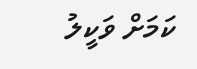ކަމަށް ވަކީލު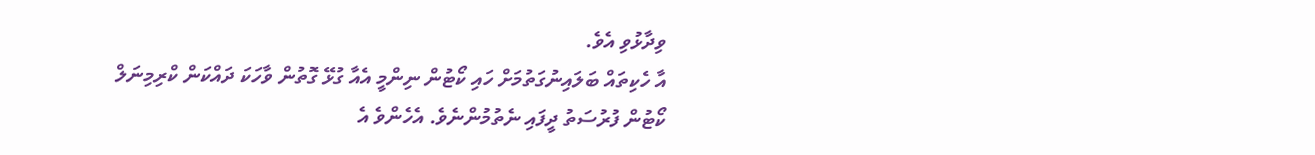ވިދާޅުވި އެވެ.
އާ ހެކިތައް ބަލައިނުގަތުމަށް ހައި ކޯޓުން ނިންމީ އެއާ ގުޅޭ ގޮތުން ވާހަކަ ދައްކަން ކްރިމިނަލް ކޯޓުން ފުރުސަތު ދީފައި ނެތުމުންނެވެ. އެހެންވެ އެ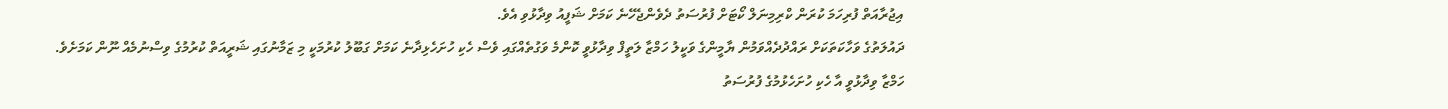އިޖުރާއަތް ފުރިހަމަ ކުރަން ކްރިމިނަލް ކޯޓަށް ފުރުސަތު ދެވެންޖެހޭނެ ކަމަށް ޝަފީއު ވިދާޅުވި އެވެ.
ދައުލަތުގެ ވަހާކަތަކަށް ރައްދުދެއްވަމުން ޔާމީންގެ ވަކީލު ހަމްޒާ ލަތީފް ވިދާޅުވީ ކޮންމެ ވަގުތެއްގައި ވެސް ހެކި ހުށަހެޅިދާނެ ކަމަށް ގަބޫލު ކުރުމަކީ މި ޒަމާނުގައި ޝަރީއަތް ކުރުމުގެ ވިސްނުމެއް ނޫން ކަމަށެވެ.
ހަމްޒާ ވިދާޅުވީ އާ ހެކި ހުށަހެޅުމުގެ ފުރުސަތު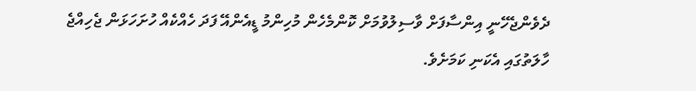ދެވެންޖެހޭނީ އިންސާފަށް ވާސިލުވުމަށް ކޮންމެހެން މުހިންމު ޑީއެންއޭ ފަދަ ހެއްކެއް ހުށަހަޅަން ޖެހިއްޖެ ހާލަތުގައި އެކަނި ކަމަށެވެ.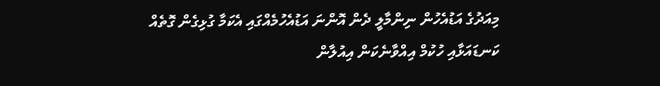މިއަދުގެ އަޑުއެހުން ނިންމާލީ ދެން އޮންނަ އަޑުއެހުމެއްގައި އެކަމާ ގުޅިގެން ގޮތެއް ކަނޑައަޅާއި ހުކުމް އިއްވާނެކަން އިއުލާން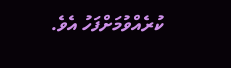ކުރެއްވުމަށްފަހު އެވެ.